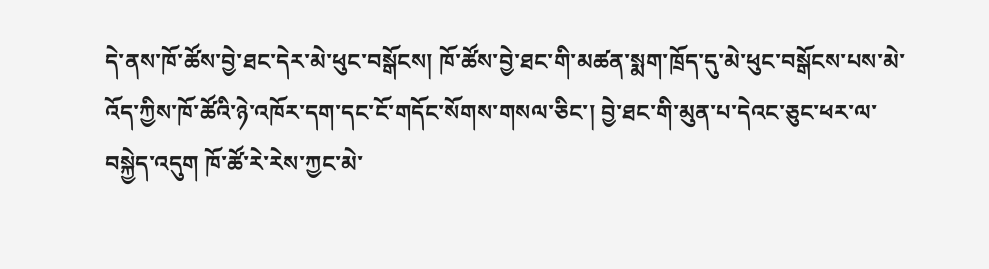དེ་ནས་ཁོ་ཚོས་བྱེ་ཐང་དེར་མེ་ཕུང་བསྒོངས། ཁོ་ཚོས་བྱེ་ཐང་གི་མཚན་སྨག་ཁྲོད་དུ་མེ་ཕུང་བསྒོངས་པས་མེ་འོད་ཀྱིས་ཁོ་ཚོའི་ཉེ་འཁོར་དག་དང་ངོ་གདོང་སོགས་གསལ་ཅིང་། བྱེ་ཐང་གི་མུན་པ་དེའང་ཅུང་ཕར་ལ་བསྐྱེད་འདུག ཁོ་ཚོ་རེ་རེས་ཀྱང་མེ་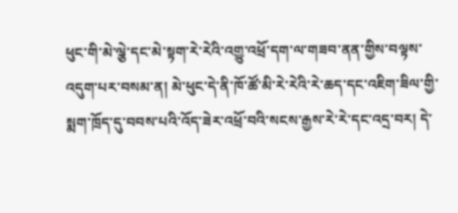ཕུང་གི་མེ་ལྕེ་དང་མེ་སྟག་རེ་རེའི་འགྱུ་འཕྲོ་དག་ལ་གཟབ་ནན་གྱིས་བལྟས་འདུག་པར་བསམ་ན། མེ་ཕུང་དེ་ནི་ཁོ་ཚོ་མི་རེ་རེའི་རེ་ཆད་དང་འཇིག་ཟིལ་གྱི་སྨག་ཁྲོད་དུ་བབས་པའི་འོད་ཟེར་འཕྲོ་བའི་སངས་རྒྱས་རེ་རེ་དང་འདྲ་བར། དེ་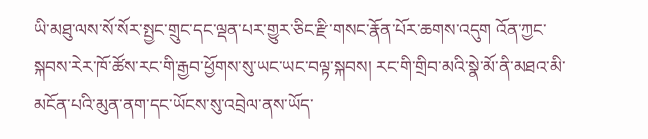ཡི་མཐུ་ལས་སོ་སོར་སྤྱང་གྲུང་དང་ལྡན་པར་གྱུར་ཅིང་རྫི་གསང་རྣོན་པོར་ཆགས་འདུག འོན་ཀྱང་སྐབས་རེར་ཁོ་ཚོས་རང་གི་རྒྱབ་ཕྱོགས་སུ་ཡང་ཡང་བལྟ་སྐབས། རང་གི་གྲིབ་མའི་སྣེ་མོ་ནི་མཐའ་མི་མངོན་པའི་མུན་ནག་དང་ཡོངས་སུ་འབྲེལ་ནས་ཡོད་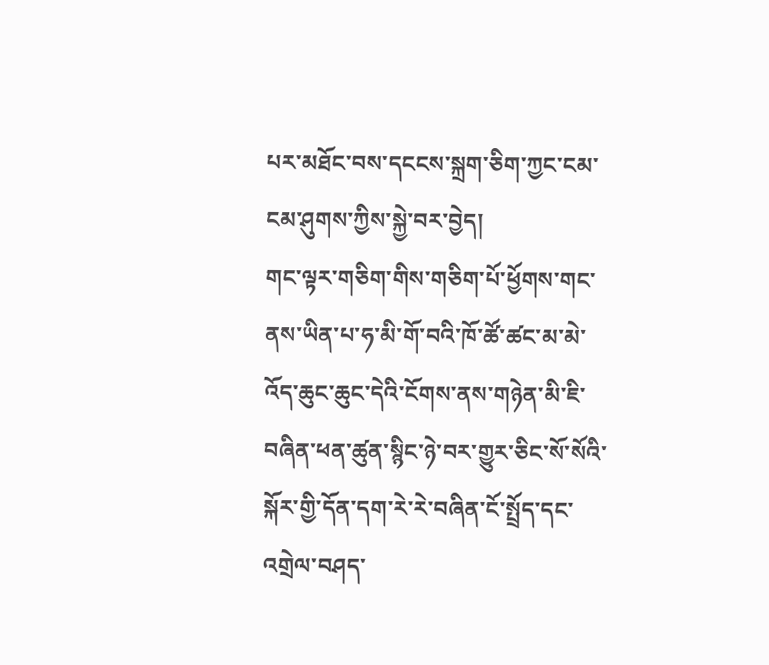པར་མཐོང་བས་དངངས་སྐྲག་ཅིག་ཀྱང་ངམ་ངམ་ཤུགས་ཀྱིས་སྐྱེ་བར་བྱེད།
གང་ལྟར་གཅིག་གིས་གཅིག་པོ་ཕྱོགས་གང་ནས་ཡིན་པ་ཧ་མི་གོ་བའི་ཁོ་ཚོ་ཚང་མ་མེ་འོད་ཆུང་ཆུང་དེའི་ངོགས་ནས་གཉེན་མི་ཇི་བཞིན་ཕན་ཚུན་སྙིང་ཉེ་བར་གྱུར་ཅིང་སོ་སོའི་སྐོར་གྱི་དོན་དག་རེ་རེ་བཞིན་ངོ་སྤྲོད་དང་འགྲེལ་བཤད་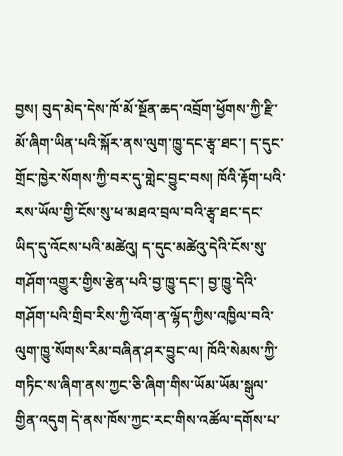བྱས། བུད་མེད་དེས་ཁོ་མོ་སྔོན་ཆད་འབྲོག་ཕྱོགས་ཀྱི་རྫི་མོ་ཞིག་ཡིན་པའི་སྐོར་ནས་ལུག་ཁྱུ་དང་རྩྭ་ཐང་། ད་དུང་གྲོང་ཁྱེར་སོགས་ཀྱི་བར་དུ་གླེང་བྱུང་བས། ཁོའི་རྟོག་པའི་རས་ཡོལ་གྱི་ངོས་སུ་ཕ་མཐའ་བྲལ་བའི་རྩྭ་ཐང་དང་ཡིད་དུ་འོངས་པའི་མཚེའུ། ད་དུང་མཚེའུ་དེའི་ངོས་སུ་གཤོག་འགྱུར་གྱིས་རྩེན་པའི་བྱ་ཁྱུ་དང་། བྱ་ཁྱུ་དེའི་གཤོག་པའི་གྲིབ་རིས་ཀྱི་འོག་ན་ལྷོད་ཀྱིས་འཁྱིལ་བའི་ལུག་ཁྱུ་སོགས་རིམ་བཞིན་ཤར་བྱུང་ལ། ཁོའི་སེམས་ཀྱི་གཏིང་ས་ཞིག་ནས་ཀྱང་ཅི་ཞིག་གིས་ཡོམ་ཡོམ་སྒུལ་གྱིན་འདུག དེ་ནས་ཁོས་ཀྱང་རང་གིས་འཚོལ་དགོས་པ་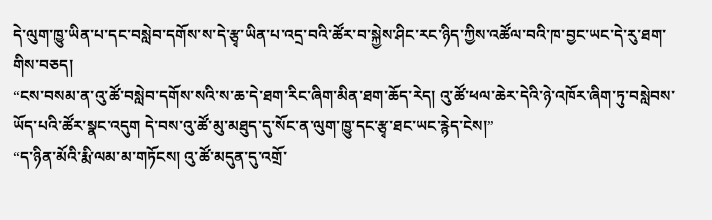དེ་ལུག་ཁྱུ་ཡིན་པ་དང་བསླེབ་དགོས་ས་དེ་རྩྭ་ཡིན་པ་འདྲ་བའི་ཚོར་བ་སྐྱེས་ཤིང་རང་ཉིད་ཀྱིས་འཚོལ་བའི་ཁ་བྱང་ཡང་དེ་རུ་ཐག་གིས་བཅད།
“ངས་བསམ་ན་འུ་ཚོ་བསླེབ་དགོས་སའི་ས་ཆ་དེ་ཐག་རིང་ཞིག་མིན་ཐག་ཆོད་རེད། འུ་ཚོ་ཕལ་ཆེར་དེའི་ཉེ་འཁོར་ཞིག་ཏུ་བསླེབས་ཡོད་པའི་ཚོར་སྣང་འདུག དེ་བས་འུ་ཚོ་མུ་མཐུད་དུ་སོང་ན་ལུག་ཁྱུ་དང་རྩྭ་ཐང་ཡང་རྙེད་ངེས།”
“ད་ཉིན་མོའི་རྨི་ལམ་མ་གཏོངས། འུ་ཚོ་མདུན་དུ་འགྲོ་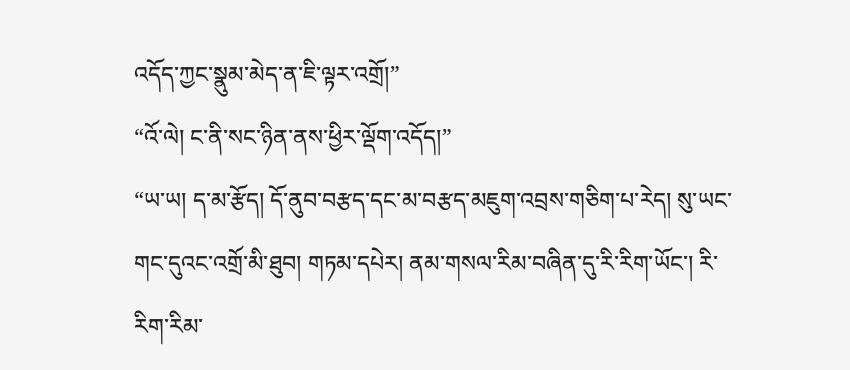འདོད་ཀྱང་སྣུམ་མེད་ན་ཇི་ལྟར་འགྲོ།”
“འོ་ལེ། ང་ནི་སང་ཉིན་ནས་ཕྱིར་ལྡོག་འདོད།”
“ཡ་ཡ། ད་མ་རྩོད། དོ་ནུབ་བརྩད་དང་མ་བརྩད་མཇུག་འབྲས་གཅིག་པ་རེད། སུ་ཡང་གང་དུའང་འགྲོ་མི་ཐུབ། གཏམ་དཔེར། ནམ་གསལ་རིམ་བཞིན་དུ་རི་རིག་ཡོང་། རི་རིག་རིམ་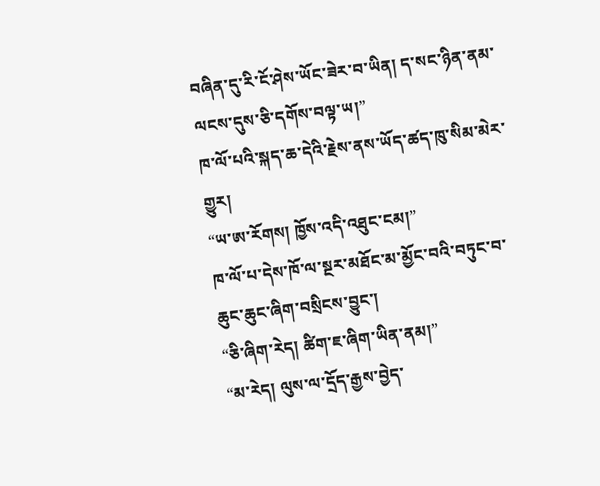བཞིན་དུ་རི་ངོ་ཤེས་ཡོང་ཟེར་བ་ཡིན། ད་སང་ཉིན་ནམ་ལངས་དུས་ཅི་དགོས་བལྟ་ཡ།”
ཁ་ལོ་པའི་སྐད་ཆ་དེའི་རྗེས་ནས་ཡོད་ཚད་ཁུ་སིམ་མེར་གྱུར།
“ཡ་ཨ་རོགས། ཁྱོས་འདི་འཐུང་ངམ།”
ཁ་ལོ་པ་དེས་ཁོ་ལ་སྔར་མཐོང་མ་མྱོང་བའི་བཏུང་བ་ཆུང་ཆུང་ཞིག་བསྲིངས་བྱུང་།
“ཅི་ཞིག་རེད། ཚིག་ཇ་ཞིག་ཡིན་ནམ།”
“མ་རེད། ལུས་ལ་དྲོད་རྒྱས་བྱེད་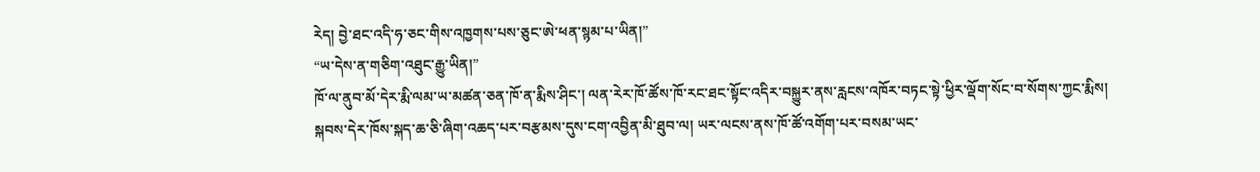རེད། བྱེ་ཐང་འདི་ཧ་ཅང་གིས་འཁྱགས་པས་ཅུང་ཨེ་ཕན་སྙམ་པ་ཡིན།”
“ཡ་དེས་ན་གཅིག་འཐུང་རྒྱུ་ཡིན།”
ཁོ་ལ་ནུབ་མོ་དེར་རྨི་ལམ་ཡ་མཚན་ཅན་ཁོ་ན་རྨིས་ཤིང་། ལན་རེར་ཁོ་ཚོས་ཁོ་རང་ཐང་སྟོང་འདིར་བསྐྱུར་ནས་རླངས་འཁོར་བཏང་སྟེ་ཕྱིར་ལྡོག་སོང་བ་སོགས་ཀྱང་རྨིས། སྐབས་དེར་ཁོས་སྐད་ཆ་ཅི་ཞིག་འཆད་པར་བརྩམས་དུས་ངག་འབྱིན་མི་ཐུབ་ལ། ཡར་ལངས་ནས་ཁོ་ཚོ་འགོག་པར་བསམ་ཡང་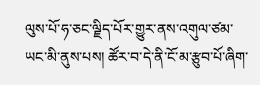ལུས་པོ་ཧ་ཅང་ལྗིད་པོར་གྱུར་ནས་འགུལ་ཙམ་ཡང་མི་ནུས་པས། ཚོར་བ་དེ་ནི་ངོ་མ་རྩུབ་པོ་ཞིག་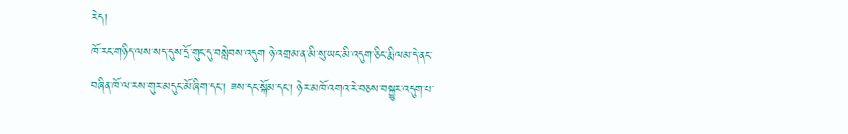རེད།
ཁོ་རང་གཉིད་ལས་སད་དུས་དྲོ་གུང་དུ་བསླེབས་འདུག ཉེ་འགྲམ་ན་མི་སུ་ཡང་མི་འདུག་ཅིང་རྨི་ལམ་དེ་ནང་བཞིན་ཁོ་ལ་རས་གུར་མདུང་མོ་ཞིག་དང་། ཟས་དང་སྐོམ་དང་། ཉེར་མཁོ་འགའ་རེ་བཅས་བསྐྱུར་འདུག་པ་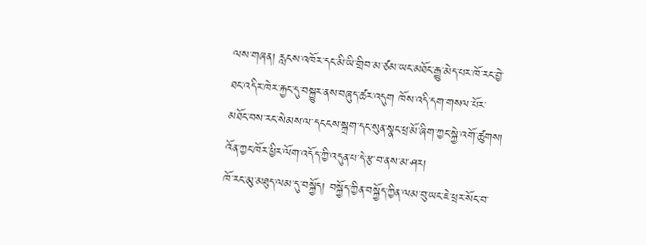ལས་གཞན། རླངས་འཁོར་དང་མི་ཡི་གྲིབ་མ་ཙམ་ཡང་མཐོང་རྒྱུ་མེད་པར་ཁོ་རང་བྱེ་ཐང་འདིར་ཁེར་རྐྱང་དུ་བསྐྱུར་ནས་བཞུད་ཚར་འདུག ཁོས་འདི་དག་གསལ་པོར་མཐོང་བས་རང་སེམས་ལ་དངངས་སྐྲག་དང་སུན་སྣང་ཕྲ་མོ་ཞིག་ཀྱང་སྐྱེ་འགོ་ཚུགས། འོན་ཀྱང་ཁོར་ཕྱིར་ལོག་འདོད་ཀྱི་འདུན་པ་དེ་རྩ་བ་ནས་མ་ཤར།
ཁོ་རང་མུ་མཐུད་ལམ་དུ་བསྐྱོད། བསྐྱོད་ཀྱིན་བསྐྱོད་ཀྱིན་ལམ་བུ་ཡང་ཇེ་ཕྲར་སོང་བ་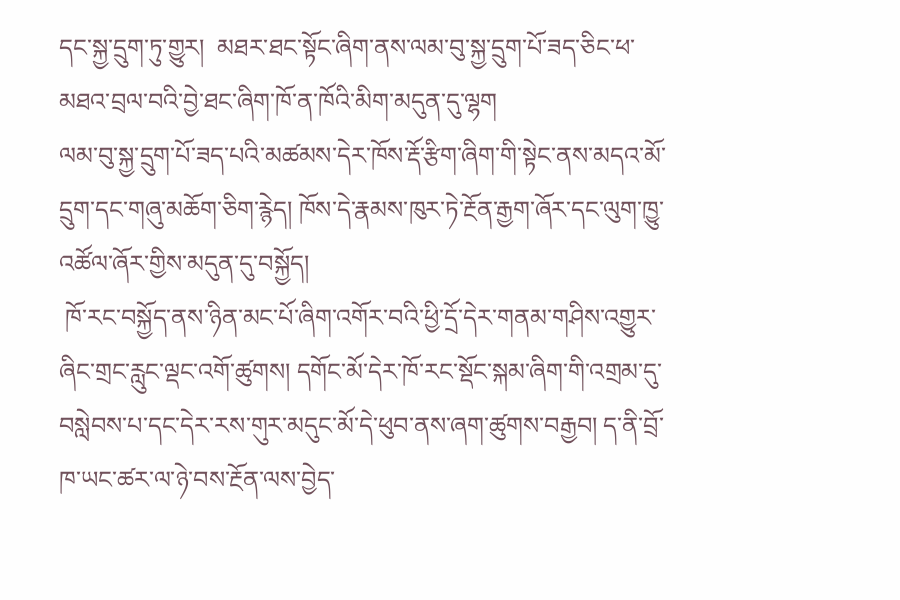དང་སྐྱ་དྲུག་ཏུ་གྱུར།  མཐར་ཐང་སྟོང་ཞིག་ནས་ལམ་བུ་སྐྱ་དྲུག་པོ་ཟད་ཅིང་ཕ་མཐའ་བྲལ་བའི་བྱེ་ཐང་ཞིག་ཁོ་ན་ཁོའི་མིག་མདུན་དུ་ལྷག
ལམ་བུ་སྐྱ་དྲུག་པོ་ཟད་པའི་མཚམས་དེར་ཁོས་རྡོ་རྩིག་ཞིག་གི་སྟེང་ནས་མདའ་མོ་དྲུག་དང་གཞུ་མཆོག་ཅིག་རྙེད། ཁོས་དེ་རྣམས་ཁུར་ཏེ་རྔོན་རྒྱག་ཞོར་དང་ལུག་ཁྱུ་འཚོལ་ཞོར་གྱིས་མདུན་དུ་བསྐྱོད།
 ཁོ་རང་བསྐྱོད་ནས་ཉིན་མང་པོ་ཞིག་འགོར་བའི་ཕྱི་དྲོ་དེར་གནམ་གཤིས་འགྱུར་ཞིང་གྲང་རླུང་ལྡང་འགོ་ཚུགས། དགོང་མོ་དེར་ཁོ་རང་སྡོང་སྐམ་ཞིག་གི་འགྲམ་དུ་བསླེབས་པ་དང་དེར་རས་གུར་མདུང་མོ་དེ་ཕུབ་ནས་ཞག་ཚུགས་བརྒྱབ། ད་ནི་བྲོ་ཁ་ཡང་ཚར་ལ་ཉེ་བས་རྔོན་ལས་བྱེད་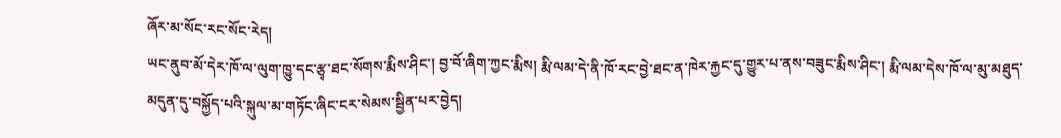ཞོར་མ་སོང་རང་སོང་རེད།
ཡང་ནུབ་མོ་དེར་ཁོ་ལ་ལུག་ཁྱུ་དང་རྩྭ་ཐང་སོགས་རྨིས་ཤིང་། བྱ་བོ་ཞིག་ཀྱང་རྨིས། རྨི་ལམ་དེ་ནི་ཁོ་རང་བྱེ་ཐང་ན་ཁེར་རྐྱང་དུ་གྱུར་པ་ནས་བཟུང་རྨིས་ཤིང་། རྨི་ལམ་དེས་ཁོ་ལ་མུ་མཐུད་མདུན་དུ་བསྐྱོད་པའི་སྐུལ་མ་གཏོང་ཞིང་ངར་སེམས་སྦྱིན་པར་བྱེད།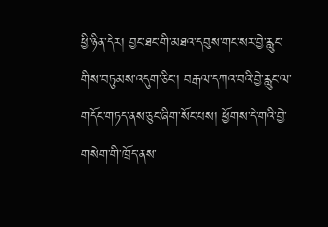ཕྱི་ཉིན་དེར། བྱང་ཐང་གི་མཐའ་དབུས་གང་སར་བྱེ་རླུང་གིས་བཏུམས་འདུག་ཅིང་། བརྒལ་དཀའ་བའི་བྱེ་རླུང་ལ་གདོང་གཏད་ནས་ཅུང་ཞིག་སོང་པས། ཕྱོགས་དེ་གའི་བྱེ་གསེག་གི་ཁྲོད་ནས་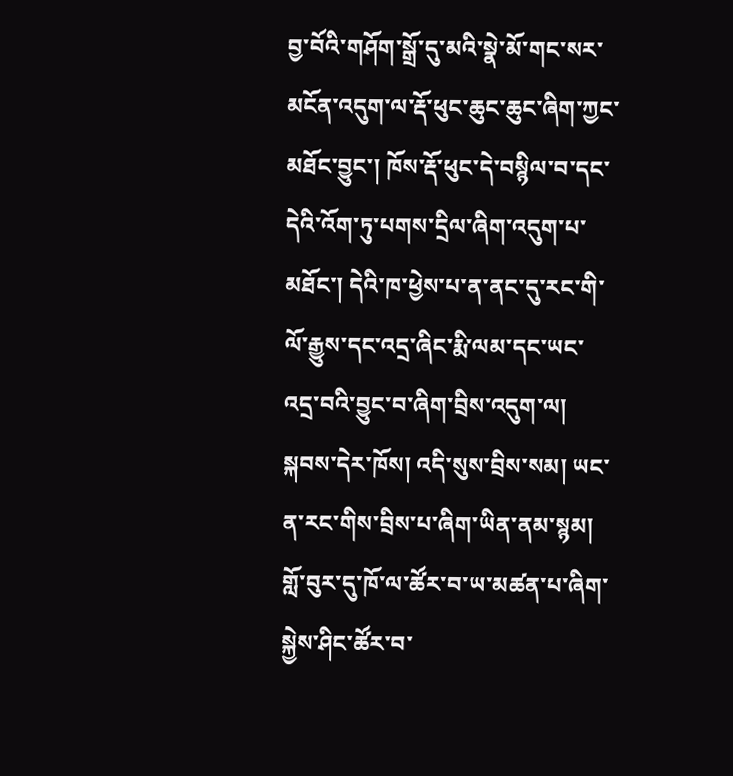བྱ་བོའི་གཤོག་སྒྲོ་དུ་མའི་སྣེ་མོ་གང་སར་མངོན་འདུག་ལ་རྡོ་ཕུང་ཆུང་ཆུང་ཞིག་ཀྱང་མཐོང་བྱུང་། ཁོས་རྡོ་ཕུང་དེ་བསྙིལ་བ་དང་དེའི་འོག་ཏུ་པགས་དྲིལ་ཞིག་འདུག་པ་མཐོང་། དེའི་ཁ་ཕྱེས་པ་ན་ནང་དུ་རང་གི་ལོ་རྒྱུས་དང་འདྲ་ཞིང་རྨི་ལམ་དང་ཡང་འདྲ་བའི་བྱུང་བ་ཞིག་བྲིས་འདུག་ལ། སྐབས་དེར་ཁོས། འདི་སུས་བྲིས་སམ། ཡང་ན་རང་གིས་བྲིས་པ་ཞིག་ཡིན་ནམ་སྙམ། གློ་བུར་དུ་ཁོ་ལ་ཚོར་བ་ཡ་མཚན་པ་ཞིག་སྐྱེས་ཤིང་ཚོར་བ་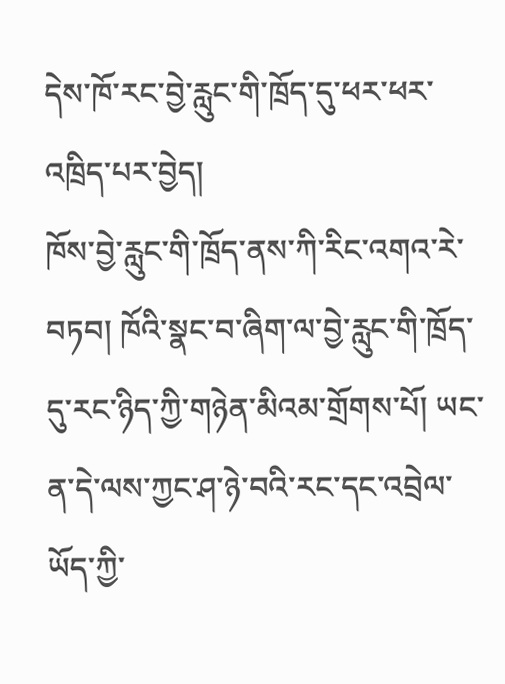དེས་ཁོ་རང་བྱེ་རླུང་གི་ཁྲོད་དུ་ཕར་ཕར་འཁྲིད་པར་བྱེད།
ཁོས་བྱེ་རླུང་གི་ཁྲོད་ནས་ཀི་རིང་འགའ་རེ་བཏབ། ཁོའི་སྣང་བ་ཞིག་ལ་བྱེ་རླུང་གི་ཁྲོད་དུ་རང་ཉིད་ཀྱི་གཉེན་མིའམ་གྲོགས་པོ། ཡང་ན་དེ་ལས་ཀྱང་ཤ་ཉེ་བའི་རང་དང་འབྲེལ་ཡོད་ཀྱི་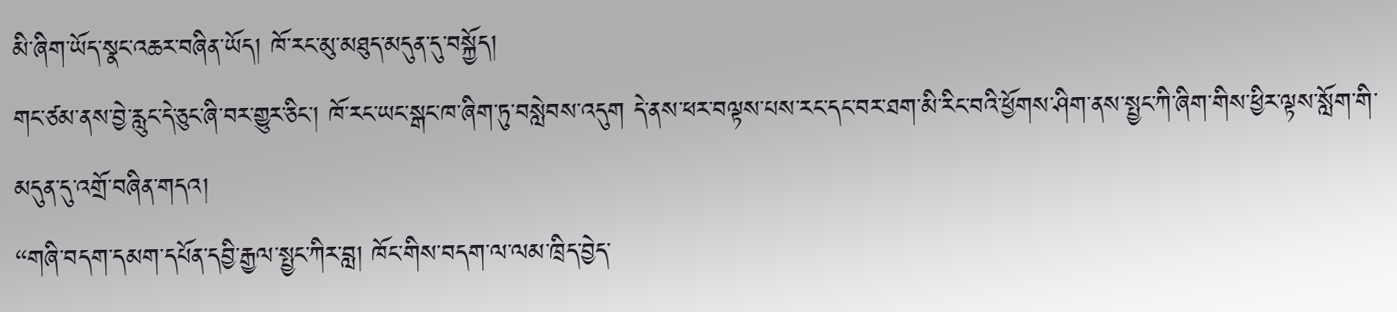མི་ཞིག་ཡོད་སྣང་འཆར་བཞིན་ཡོད། ཁོ་རང་མུ་མཐུད་མདུན་དུ་བསྐྱོད།
གང་ཙམ་ནས་བྱེ་རླུང་དེ་ཅུང་ཞི་བར་གྱུར་ཅིང་། ཁོ་རང་ཡང་སྒང་ཁ་ཞིག་ཏུ་བསླེབས་འདུག དེ་ནས་ཕར་བལྟས་པས་རང་དང་བར་ཐག་མི་རིང་བའི་ཕྱོགས་ཤིག་ནས་སྤྱང་ཀི་ཞིག་གིས་ཕྱིར་ལྟས་སློག་གི་མདུན་དུ་འགྲོ་བཞིན་གདའ།
“གཞི་བདག་དམག་དཔོན་དབྱི་རྒྱལ་སྤྱང་ཀིར་བླ། ཁོང་གིས་བདག་ལ་ལམ་ཁྲིད་བྱེད་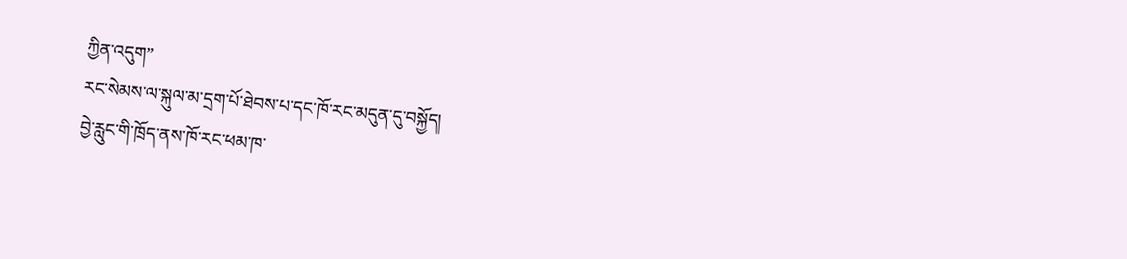ཀྱིན་འདུག”
རང་སེམས་ལ་སྐུལ་མ་དྲག་པོ་ཐེབས་པ་དང་ཁོ་རང་མདུན་དུ་བསྐྱོད།
བྱེ་རླུང་གི་ཁྲོད་ནས་ཁོ་རང་ཕམ་ཁ་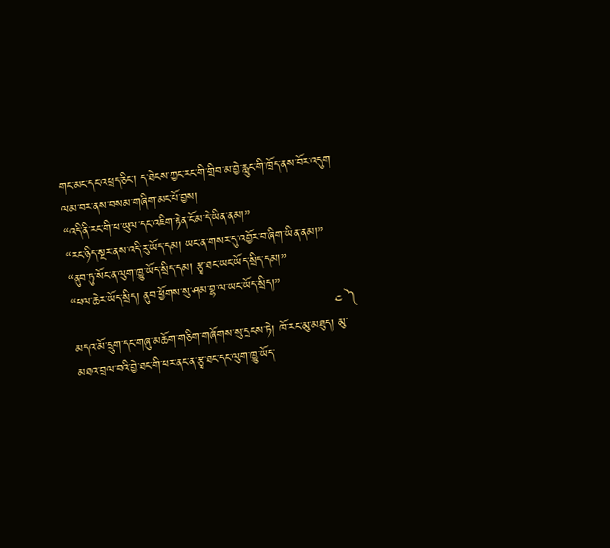གང་མང་དང་འཕྲད་ཅིང་། ད་ཐེངས་ཀྱང་རང་གི་གྲིབ་མ་བྱེ་རླུང་གི་ཁྲོད་ནས་བོར་འདུག
ལམ་བར་ནས་བསམ་གཞིག་མང་པོ་བྱས།
“འདི་ནི་རང་གི་ཕ་ཡུལ་དང་འཇིག་རྟེན་ངོ་མ་དེ་ཡིན་ནམ།”
“རང་ཉིད་སྔར་ནས་འདི་རུ་ཡོད་དམ། ཡང་ན་གསར་དུ་འབྱོར་བ་ཞིག་ཡིན་ནམ།”
“ནུབ་ཏུ་སོང་ན་ལུག་ཁྱུ་ཡོད་སྲིད་དམ། རྩྭ་ཐང་ཡང་ཡོད་སྲིད་དམ།”
“ཕལ་ཆེར་ཡོད་སྲིད། ནུབ་ཕྱོགས་སུ་ཤམ་བྷ་ལ་ཡང་ཡོད་སྲིད།”
                                                                ༤ ༽
མདའ་མོ་དྲུག་དང་གཞུ་མཆོག་གཅིག་གཞོགས་སུ་དྲངས་ཏེ། ཁོ་རང་མུ་མཐུད། མུ་མཐའ་བྲལ་བའི་བྱེ་ཐང་གི་ཕར་ནང་ན་རྩྭ་ཐང་དང་ལུག་ཁྱུ་ཡོད་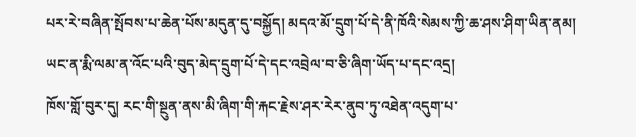པར་རེ་བཞིན་སྤོབས་པ་ཆེན་པོས་མདུན་དུ་བསྐྱོད། མདའ་མོ་དྲུག་པོ་དེ་ནི་ཁོའི་སེམས་ཀྱི་ཆ་ཤས་ཤིག་ཡིན་ནམ། ཡང་ན་རྨི་ལམ་ན་འོང་པའི་བུད་མེད་དྲུག་པོ་དེ་དང་འབྲེལ་བ་ཅི་ཞིག་ཡོད་པ་དང་འདྲ།
ཁོས་གློ་བུར་དུ། རང་གི་སྔུན་ནས་མི་ཞིག་གི་རྐང་རྗེས་ཤར་རེར་ནུབ་ཏུ་འཐེན་འདུག་པ་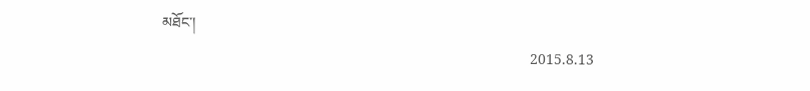མཐོང་།
                                                                                                     2015.8.13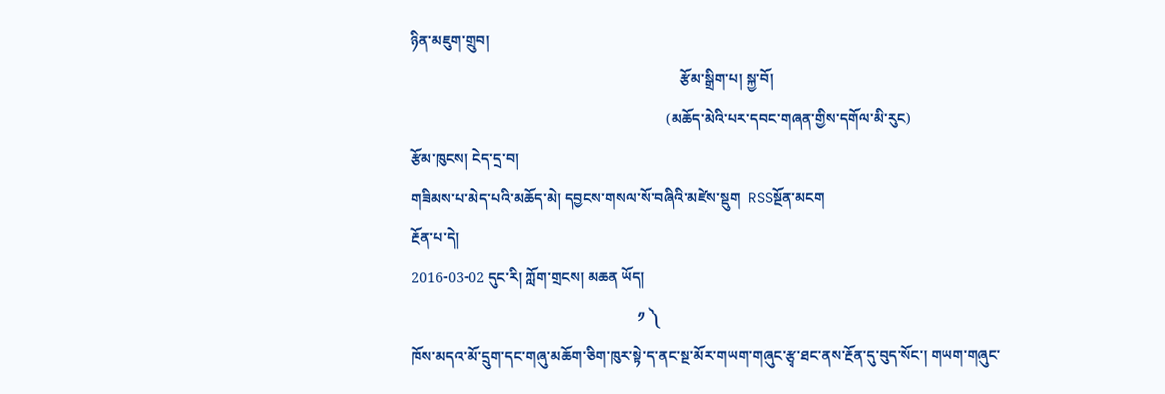ཉིན་མཇུག་གྲུབ།
                                                                          རྩོམ་སྒྲིག་པ། སྐྱ་བོ།
                                                                      (མཆོད་མེའི་པར་དབང་གཞན་གྱིས་དགོལ་མི་རུང)
རྩོམ་ཁུངས། ངེད་དྲ་བ།
གཟིམས་པ་མེད་པའི་མཆོད་མེ། དབྱངས་གསལ་སོ་བཞིའི་མཛེས་སྡུག  RSSསྔོན་མངག
རྔོན་པ་དེ།
2016-03-02 དུང་རི། ཀློག་གྲངས། མཆན ཡོད།
                                                              ༡ ༽
ཁོས་མདའ་མོ་དྲུག་དང་གཞུ་མཆོག་ཅིག་ཁུར་སྟེ་ད་ནང་སྔ་མོར་གཡག་གཞུང་རྩྭ་ཐང་ནས་རྔོན་དུ་བུད་སོང་། གཡག་གཞུང་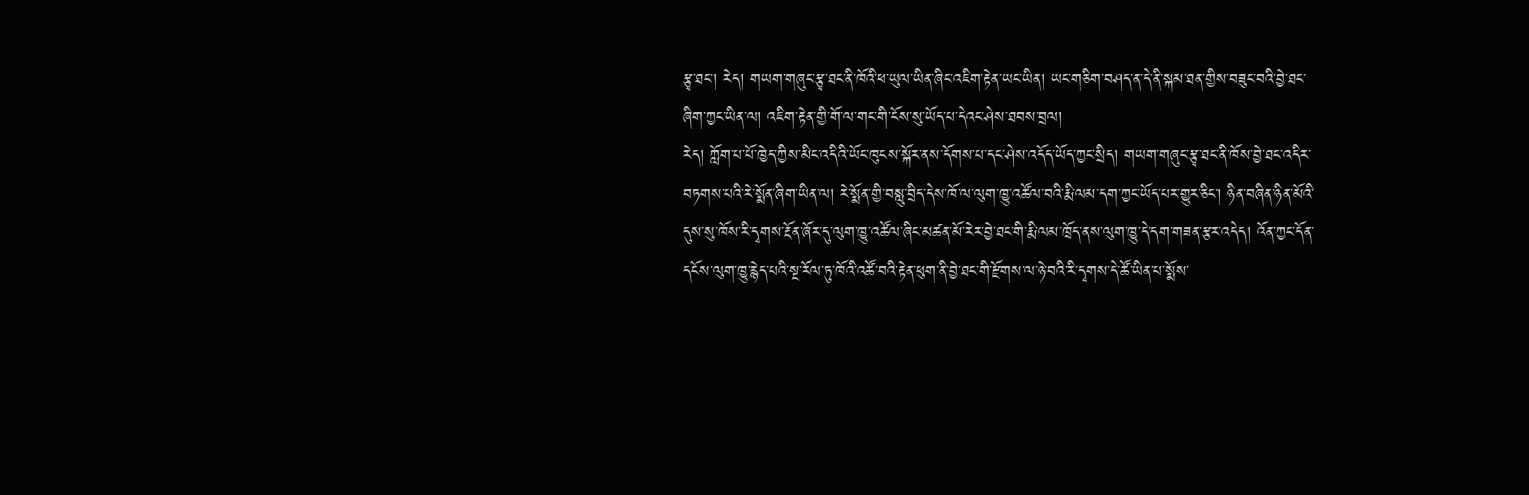རྩྭ་ཐང་། རེད། གཡག་གཞུང་རྩྭ་ཐང་ནི་ཁོའི་ཕ་ཡུལ་ཡིན་ཞིང་འཇིག་རྟེན་ཡང་ཡིན། ཡང་གཅིག་བཤད་ན་དེ་ནི་སྐམ་ཐན་གྱིས་བཟུང་བའི་བྱེ་ཐང་ཞིག་ཀྱང་ཡིན་ལ། འཇིག་རྟེན་གྱི་གོ་ལ་གང་གི་ངོས་སུ་ཡོད་པ་དེའང་ཤེས་ཐབས་བྲལ།
རེད། ཀློག་པ་པོ་ཁྱེད་ཀྱིས་མིང་འདིའི་ཡོང་ཁུངས་སྐོར་ནས་དོགས་པ་དང་ཤེས་འདོད་ཡོད་ཀྱང་སྲིད། གཡག་གཞུང་རྩྭ་ཐང་ནི་ཁོས་བྱེ་ཐང་འདིར་བཏགས་པའི་རེ་སྨོན་ཞིག་ཡིན་ལ། རེ་སྨོན་གྱི་བསླུ་བྲིད་དེས་ཁོ་ལ་ལུག་ཁྱུ་འཚོལ་བའི་རྨི་ལམ་དག་ཀྱང་ཡོད་པར་གྱུར་ཅིང་། ཉིན་བཞིན་ཉིན་མོའི་དུས་སུ་ཁོས་རི་དྭགས་རྔོན་ཞོར་དུ་ལུག་ཁྱུ་འཚོལ་ཞིང་མཚན་མོ་རེར་བྱེ་ཐང་གི་རྨི་ལམ་ཁྲོད་ནས་ལུག་ཁྱུ་དེ་དག་གཟན་རྩར་འདེད། འོན་ཀྱང་དོན་དངོས་ལུག་ཁྱུ་རྙེད་པའི་སྔ་རོལ་ཏུ་ཁོའི་འཚོ་བའི་རྟེན་ཕུག་ནི་བྱེ་ཐང་གི་རྫོགས་ལ་ཉེ་བའི་རི་དྭགས་དེ་ཚོ་ཡིན་པ་སྨོས་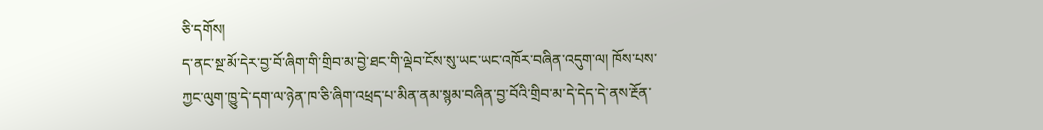ཅི་དགོས།
ད་ནང་སྔ་མོ་དེར་བྱ་བོ་ཞིག་གི་གྲིབ་མ་བྱེ་ཐང་གི་ལྡེབ་ངོས་སུ་ཡང་ཡང་འཁོར་བཞིན་འདུག་ལ། ཁོས་པས་ཀྱང་ལུག་ཁྱུ་དེ་དག་ལ་ཉེན་ཁ་ཅི་ཞིག་འཕྲད་པ་མིན་ནམ་སྙམ་བཞིན་བྱ་བོའི་གྲིབ་མ་དེ་དེད་དེ་ནས་རྔོན་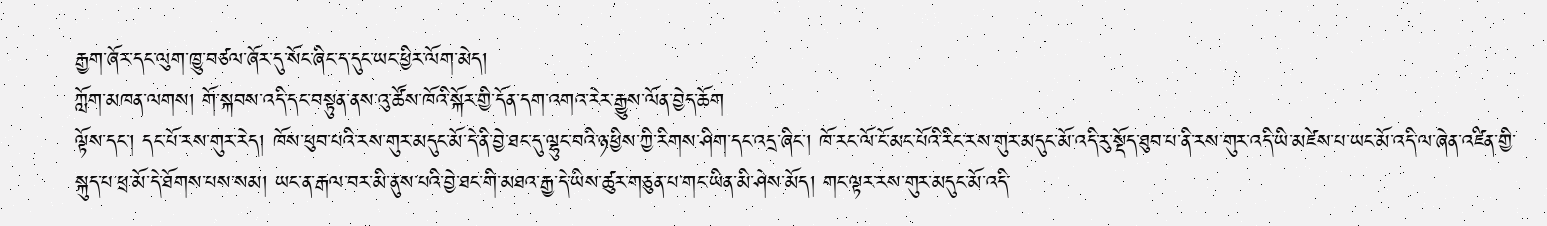རྒྱག་ཞོར་དང་ལུག་ཁྱུ་བཙལ་ཞོར་དུ་སོང་ཞིང་ད་དུང་ཡང་ཕྱིར་ལོག་མེད།
ཀློག་མཁན་ལགས། གོ་སྐབས་འདི་དང་བསྟུན་ནས་འུ་ཚོས་ཁོའི་སྐོར་གྱི་དོན་དག་འགའ་རེར་རྒྱུས་ལོན་བྱེད་ཆོག
ལྟོས་དང་། དང་པོ་རས་གུར་རེད། ཁོས་ཕུབ་པའི་རས་གུར་མདུང་མོ་དེ་ནི་བྱེ་ཐང་དུ་ལྷུང་བའི་ཉ་ཕྱིས་ཀྱི་རིགས་ཤིག་དང་འདྲ་ཞིང་། ཁོ་རང་ལོ་ངོ་མང་པོའི་རིང་རས་གུར་མདུང་མོ་འདི་རུ་སྡོད་ཐུབ་པ་ནི་རས་གུར་འདི་ཡི་མཛེས་པ་ཡང་མོ་འདི་ལ་ཞེན་འཛིན་གྱི་སྐུད་པ་ཕྲ་མོ་དེ་ཐོགས་པས་སམ། ཡང་ན་རྒལ་བར་མི་ནུས་པའི་བྱེ་ཐང་གི་མཐའ་རྒྱ་དེ་ཡིས་ཚུར་གཅུན་པ་གང་ཡིན་མི་ཤེས་མོད། གང་ལྟར་རས་གུར་མདུང་མོ་འདི་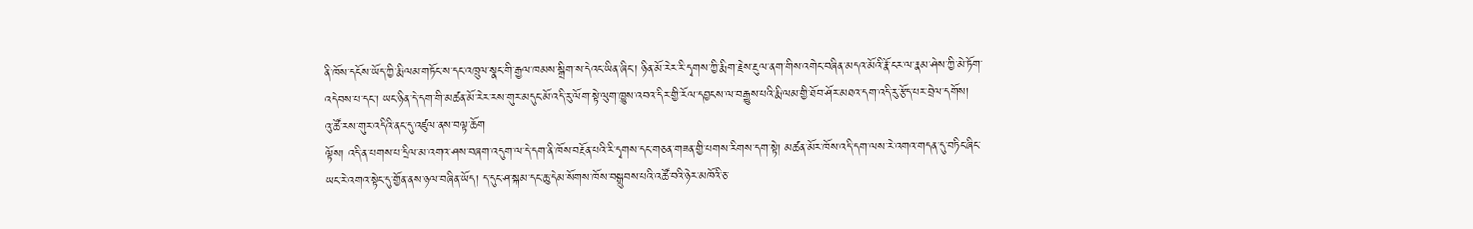ནི་ཁོས་དངོས་ཡོད་ཀྱི་རྨི་ལམ་གཏོང་ས་དང་འཁྲུལ་སྣང་གི་རྒྱལ་ཁམས་སྒྲིག་ས་དེའང་ཡིན་ཞིང་། ཉིན་མོ་རེར་རི་དྭགས་ཀྱི་རྨིག་རྗེས་རྔུལ་ནག་གིས་འགེང་བཞིན་མདའ་མོའི་རྣོ་ངར་ལ་རྣམ་ཤེས་ཀྱི་མེ་ཏོག་འདེབས་པ་དང་། ཡང་ཉིན་དེ་དག་གི་མཚན་མོ་རེར་རས་གུར་མདུང་མོ་འདི་རུ་ལོག་སྟེ་ལུག་ཁྱུས་འབའ་དིར་གྱི་རོལ་དབྱངས་ལ་བརྒྱུས་པའི་རྨི་ལམ་གྱི་ཐོབ་ཤོར་མཐའ་དག་འདི་རུ་རྩོད་པར་བྲེལ་དགོས།
འུ་ཚོ་རས་གུར་འདིའི་ནང་དུ་འཛུལ་ནས་བལྟ་ཆོག
ལྟོས། འདི་ན་པགས་པ་དྲིལ་མ་འགའ་ཤས་བཞག་འདུག་ལ་དེ་དག་ནི་ཁོས་བརྔོན་པའི་རི་དྭགས་དང་གཅན་གཟན་གྱི་པགས་རིགས་དག་སྟེ། མཚན་མོར་ཁོས་འདི་དག་ལས་རེ་འགའ་གདན་དུ་བཏིང་ཞིང་ཡང་རེ་འགའ་སྟེང་དུ་གྱོན་ནས་ཉལ་བཞིན་ཡོད། ད་དུང་ཤ་སྐམ་དང་ཆུ་དེམ་སོགས་ཁོས་བསྒྲུབས་པའི་འཚོ་བའི་ཉེར་མཁོའི་ཅ་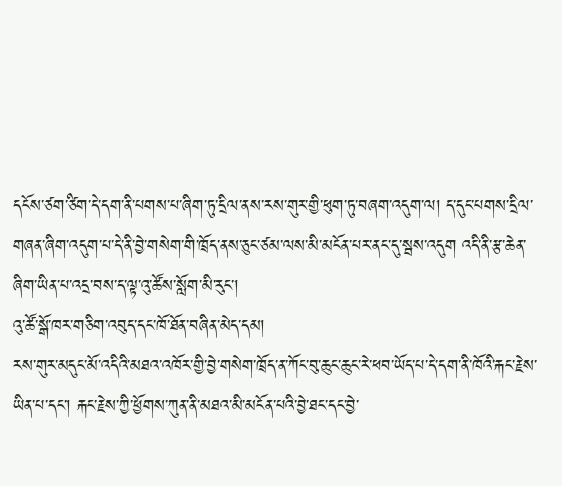དངོས་ཙག་ཙིག་དེ་དག་ནི་པགས་པ་ཞིག་ཏུ་དྲིལ་ནས་རས་གུར་གྱི་ཕུག་ཏུ་བཞག་འདུག་ལ། ད་དུང་པགས་དྲིལ་གཞན་ཞིག་འདུག་པ་དེ་ནི་བྱེ་གསེག་གི་ཁྲོད་ནས་ཅུང་ཙམ་ལས་མི་མངོན་པར་ནང་དུ་སྦས་འདུག འདི་ནི་རྩ་ཆེན་ཞིག་ཡིན་པ་འདྲ་བས་ད་ལྟ་འུ་ཚོས་སློག་མི་རུང་།
འུ་ཚོ་སྒོ་ཁར་གཅིག་འབུད་དང་ཁོ་ཐོན་བཞིན་མེད་དམ།
རས་གུར་མདུང་མོ་འདིའི་མཐའ་འཁོར་གྱི་བྱེ་གསེག་ཁྲོད་ན་ཀོང་བུ་ཆུང་ཆུང་རེ་ཕབ་ཡོད་པ་དེ་དག་ནི་ཁོའི་རྐང་རྗེས་ཡིན་པ་དང་། རྐང་རྗེས་ཀྱི་ཕྱོགས་ཀུན་ནི་མཐའ་མི་མངོན་པའི་བྱེ་ཐང་དང་བྱེ་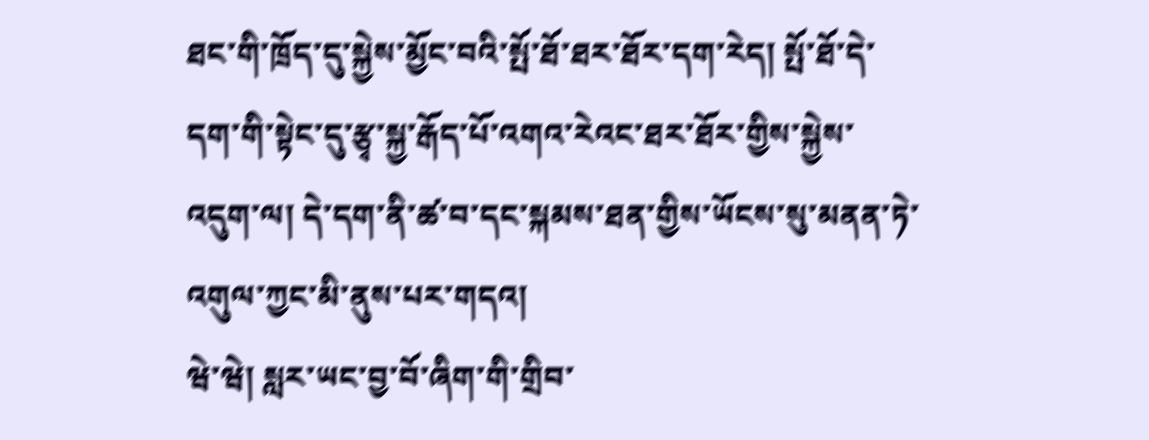ཐང་གི་ཁྲོད་དུ་སྐྱེས་མྱོང་བའི་སྤོ་ཐོ་ཐར་ཐོར་དག་རེད། སྤོ་ཐོ་དེ་དག་གི་སྟེང་དུ་རྩྭ་སྐྱ་རྒོད་པོ་འགའ་རེའང་ཐར་ཐོར་གྱིས་སྐྱེས་འདུག་ལ། དེ་དག་ནི་ཚ་བ་དང་སྐམས་ཐན་གྱིས་ཡོངས་སུ་མནན་ཏེ་འགུལ་ཀྱང་མི་ནུས་པར་གདའ།
ཝེ་ཝེ། སླར་ཡང་བྱ་བོ་ཞིག་གི་གྲིབ་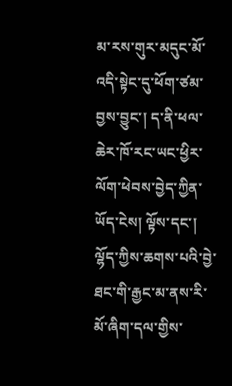མ་རས་གུར་མདུང་མོ་འདི་སྟེང་དུ་ཕོག་ཙམ་བྱས་བྱུང་། ད་ནི་ཕལ་ཆེར་ཁོ་རང་ཡང་ཕྱིར་ལོག་ཕེབས་བྱེད་ཀྱིན་ཡོད་ངེས། ལྟོས་དང་། ལྷོད་ཀྱིས་ཆགས་པའི་བྱེ་ཐང་གི་རྒྱང་མ་ནས་རི་མོ་ཞིག་དལ་གྱིས་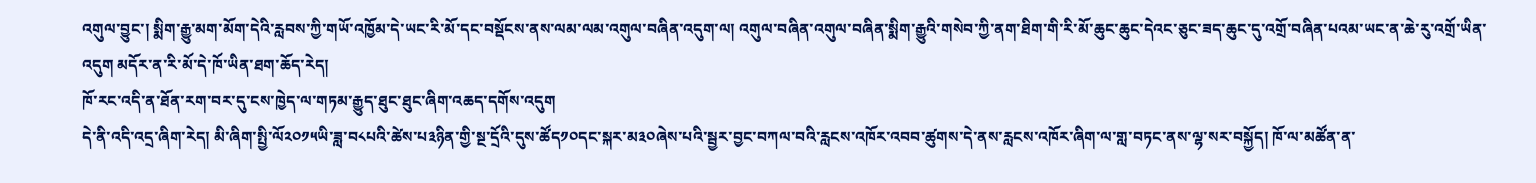འགུལ་བྱུང་། སྨིག་རྒྱུ་མག་མོག་དེའི་རླབས་ཀྱི་གཡོ་འཁྱོམ་དེ་ཡང་རི་མོ་དང་བསྡོངས་ནས་ལམ་ལམ་འགུལ་བཞིན་འདུག་ལ། འགུལ་བཞིན་འགུལ་བཞིན་སྨིག་རྒྱུའི་གསེབ་ཀྱི་ནག་ཐིག་གི་རི་མོ་ཆུང་ཆུང་དེའང་ཅུང་ཟད་ཆུང་དུ་འགྲོ་བཞིན་པའམ་ཡང་ན་ཆེ་རུ་འགྲོ་ཡིན་འདུག མདོར་ན་རི་མོ་དེ་ཁོ་ཡིན་ཐག་ཆོད་རེད།
ཁོ་རང་འདི་ན་ཐོན་རག་བར་དུ་ངས་ཁྱེད་ལ་གཏམ་རྒྱུད་ཐུང་ཐུང་ཞིག་འཆད་དགོས་འདུག
དེ་ནི་འདི་འདྲ་ཞིག་རེད། མི་ཞིག་སྤྱི་ལོ༢༠༡༥ཡི་ཟླ་བ༨པའི་ཚེས་པ༣ཉིན་གྱི་སྔ་དྲོའི་དུས་ཚོད༡༠དང་སྐར་མ༣༠ཞེས་པའི་སྦྱར་བྱང་བཀལ་བའི་རླངས་འཁོར་འབབ་ཚུགས་དེ་ནས་རླངས་འཁོར་ཞིག་ལ་གླ་བཏང་ནས་ལྷ་སར་བསྐྱོད། ཁོ་ལ་མཚོན་ན་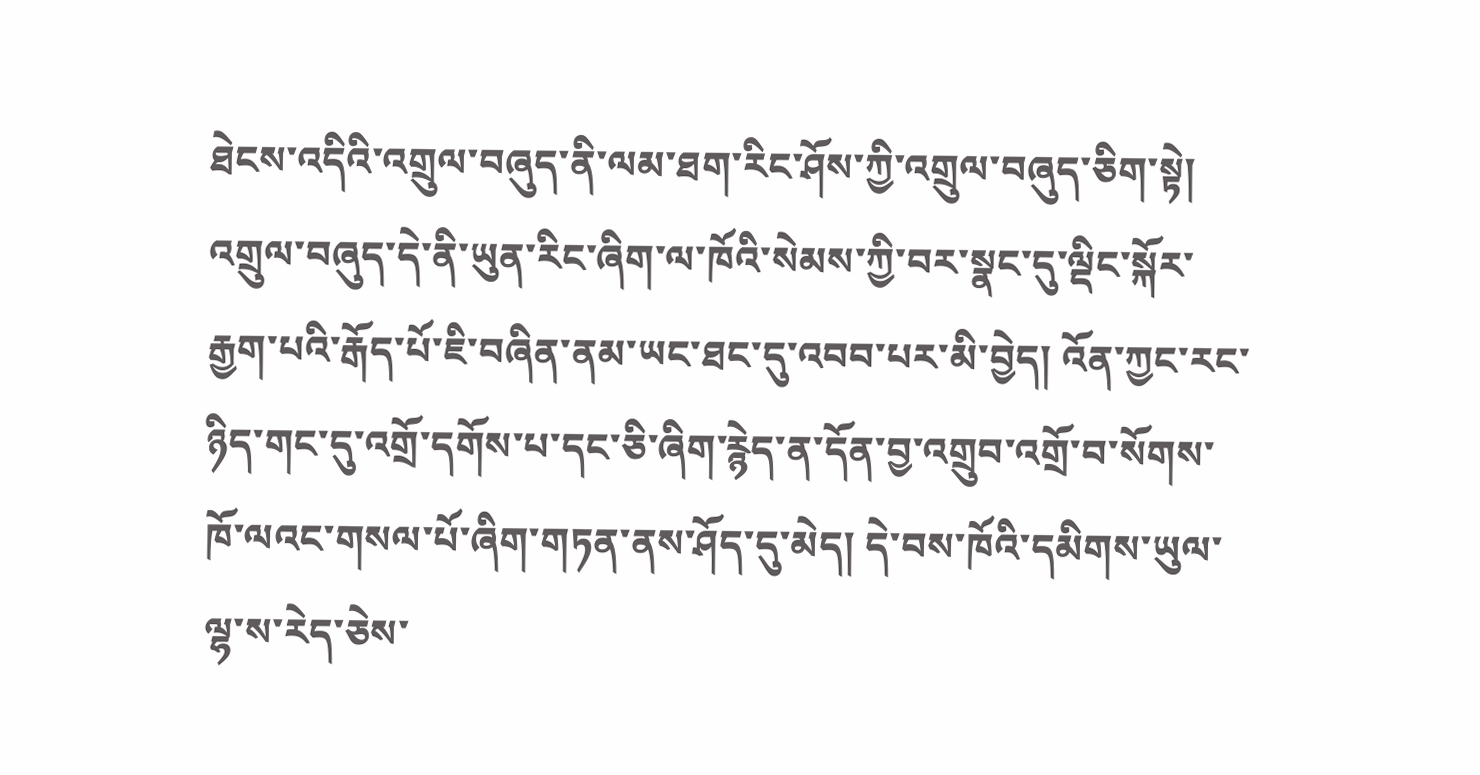ཐེངས་འདིའི་འགྲུལ་བཞུད་ནི་ལམ་ཐག་རིང་ཤོས་ཀྱི་འགྲུལ་བཞུད་ཅིག་སྟེ། འགྲུལ་བཞུད་དེ་ནི་ཡུན་རིང་ཞིག་ལ་ཁོའི་སེམས་ཀྱི་བར་སྣང་དུ་ལྡིང་སྐོར་རྒྱག་པའི་རྒོད་པོ་ཇི་བཞིན་ནམ་ཡང་ཐང་དུ་འབབ་པར་མི་བྱེད། འོན་ཀྱང་རང་ཉིད་གང་དུ་འགྲོ་དགོས་པ་དང་ཅི་ཞིག་རྙེད་ན་དོན་བྱ་འགྲུབ་འགྲོ་བ་སོགས་ཁོ་ལའང་གསལ་པོ་ཞིག་གཏན་ནས་ཤོད་དུ་མེད། དེ་བས་ཁོའི་དམིགས་ཡུལ་ལྷ་ས་རེད་ཅེས་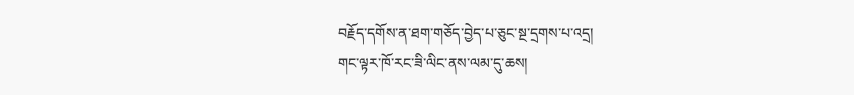བརྗོད་དགོས་ན་ཐག་གཅོད་བྱེད་པ་ཅུང་སྔ་དྲགས་པ་འདྲ།
གང་ལྟར་ཁོ་རང་ཟི་ལིང་ནས་ལམ་དུ་ཆས།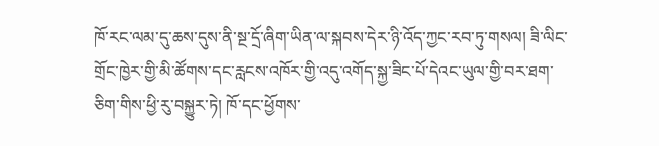ཁོ་རང་ལམ་དུ་ཆས་དུས་ནི་སྔ་དྲོ་ཞིག་ཡིན་ལ་སྐབས་དེར་ཉི་འོད་ཀྱང་རབ་ཏུ་གསལ། ཟི་ལིང་གྲོང་ཁྱེར་གྱི་མི་ཚོགས་དང་རླངས་འཁོར་གྱི་འདུ་འགོད་སྐྱ་ཟིང་པོ་དེའང་ཡུལ་གྱི་བར་ཐག་ཅིག་གིས་ཕྱི་རུ་བསྐྱུར་ཏེ། ཁོ་དང་ཕྱོགས་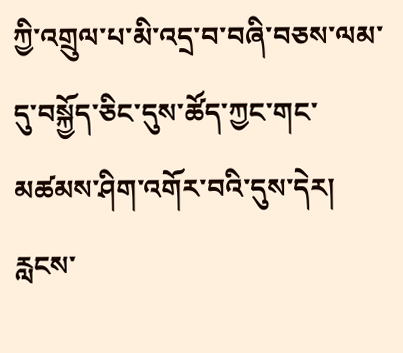ཀྱི་འགྲུལ་པ་མི་འདྲ་བ་བཞི་བཅས་ལམ་དུ་བསྐྱོད་ཅིང་དུས་ཚོད་ཀྱང་གང་མཚམས་ཤིག་འགོར་བའི་དུས་དེར། རླངས་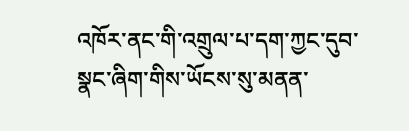འཁོར་ནང་གི་འགྲུལ་པ་དག་ཀྱང་དུབ་སྣང་ཞིག་གིས་ཡོངས་སུ་མནན་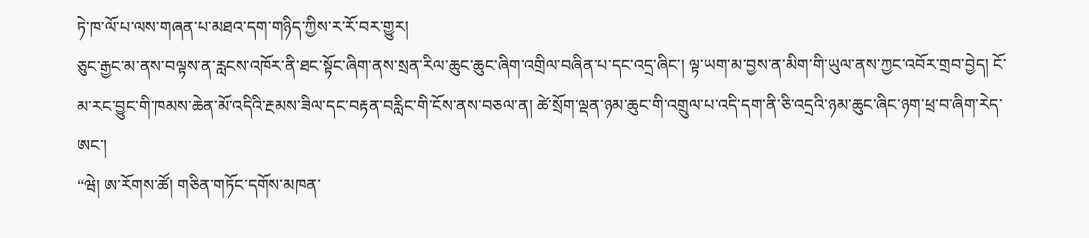ཏེ་ཁ་ལོ་པ་ལས་གཞན་པ་མཐའ་དག་གཉིད་ཀྱིས་ར་རོ་བར་གྱུར།
ཅུང་རྒྱང་མ་ནས་བལྟས་ན་རླངས་འཁོར་ནི་ཐང་སྟོང་ཞིག་ནས་སྲན་རིལ་ཆུང་ཆུང་ཞིག་འགྲིལ་བཞིན་པ་དང་འདྲ་ཞིང་། ལྟ་ཡག་མ་བྱས་ན་མིག་གི་ཡུལ་ནས་ཀྱང་འབོར་གྲབ་བྱེད། ངོ་མ་རང་བྱུང་གི་ཁམས་ཆེན་མོ་འདིའི་རྔམས་ཟིལ་དང་བརྟན་བརླིང་གི་ངོས་ནས་བཅལ་ན། ཚེ་སྲོག་ལྡན་ཉམ་ཆུང་གི་འགྲུལ་པ་འདི་དག་ནི་ཅི་འདྲའི་ཉམ་ཆུང་ཞིང་ཉག་ཕྲ་བ་ཞིག་རེད་ཨང་།
“ཝེ། ཨ་རོགས་ཚོ། གཅིན་གཏོང་དགོས་མཁན་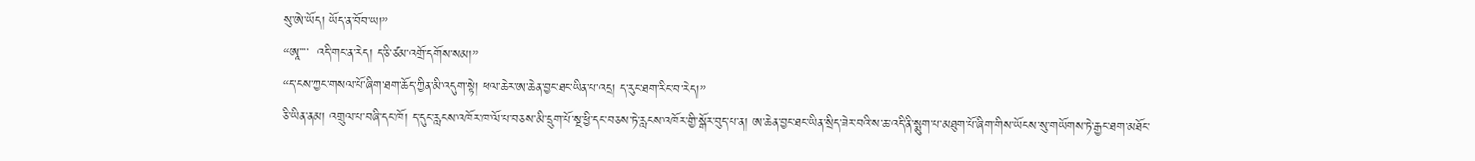སུ་ཨེ་ཡོད། ཡོད་ན་བོབ་ཡ།”
“ཨཱ་་་་  འདི་གང་ན་རེད། ད་ཅི་ཙམ་འགྲོ་དགོས་སམ།”
“ད་ངས་ཀྱང་གསལ་པོ་ཞིག་ཐག་ཆོད་ཀྱིན་མི་འདུག་སྟེ། ཕལ་ཆེར་ཨ་ཆེན་བྱང་ཐང་ཡིན་པ་འདྲ། ད་རུང་ཐག་རིང་བ་རེད།”
ཅི་ཡིན་ནམ། འགྲུལ་པ་བཞི་དང་ཁོ། ད་དུང་རླངས་འཁོར་ཁ་ལོ་པ་བཅས་མི་དྲུག་པོ་སྔ་ཕྱི་དང་བཅས་ཏེ་རླངས་འཁོར་གྱི་སྒོར་བུད་པ་ན། ཨ་ཆེན་བྱང་ཐང་ཡིན་སྲིད་ཟེར་བའི་ས་ཆ་འདི་ནི་སྨུག་པ་མཐུག་པོ་ཞིག་གིས་ཡོངས་སུ་གཡོགས་ཏེ་རྒྱང་ཐག་མཐོང་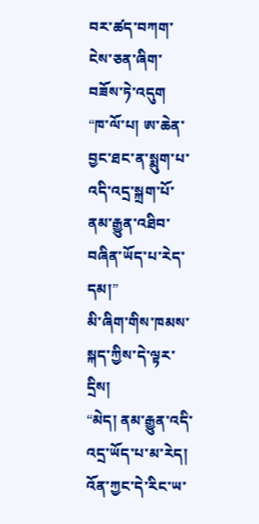བར་ཚད་བཀག་ངེས་ཅན་ཞིག་བཟོས་ཏེ་འདུག
“ཁ་ལོ་པ། ཨ་ཆེན་བྱང་ཐང་ན་སྨུག་པ་འདི་འདྲ་སྐྲག་པོ་ནམ་རྒྱུན་འཐིབ་བཞིན་ཡོད་པ་རེད་དམ།”
མི་ཞིག་གིས་ཁམས་སྐད་ཀྱིས་དེ་ལྟར་དྲིས།
“མེད། ནམ་རྒྱུན་འདི་འདྲ་ཡོད་པ་མ་རེད། འོན་ཀྱང་དེ་རིང་ཡ་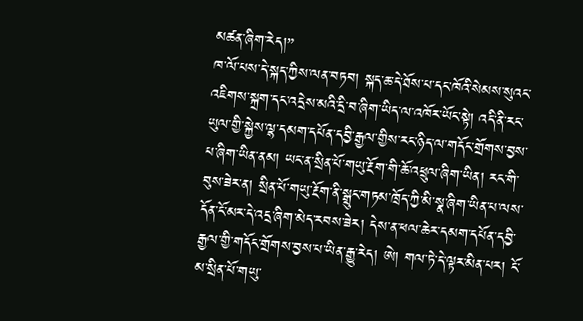མཚན་ཞིག་རེད།”
ཁ་ལོ་པས་དེ་སྐད་ཀྱིས་ལན་བཏབ། སྐད་ཆ་དེ་ཐོས་པ་དང་ཁོའི་སེམས་སུའང་འཇིགས་སྐྲག་དང་འདྲེས་མའི་དྲི་བ་ཞིག་ཡིད་ལ་འཁོར་ཡོང་སྟེ། འདི་ནི་རང་ཡུལ་གྱི་སྐྱེས་ལྷ་དམག་དཔོན་དབྱི་རྒྱལ་གྱིས་རང་ཉིད་ལ་གདོང་གྲོགས་བྱས་པ་ཞིག་ཡིན་ནམ། ཡང་ན་སྲིན་པོ་གཡུ་རྔོག་གི་ཆོ་འཕྲུལ་ཞིག་ཡིན། རང་གི་བུས་ཟེར་ན། སྲིན་པོ་གཡུ་རྔོག་ནི་སྒྲུང་གཏམ་ཁྲོད་ཀྱི་མི་སྣ་ཞིག་ཡིན་པ་ལས་དོན་ངོ་མར་དེ་འདྲ་ཞིག་མེད་རབས་ཟེར། དེས་ན་ཕལ་ཆེར་དམག་དཔོན་དབྱི་རྒྱལ་གྱི་གདོང་གྲོགས་བྱས་པ་ཡིན་རྒྱུ་རེད། ཨེ། གལ་ཏེ་དེ་ལྟར་མིན་པར། ངོ་མ་སྲིན་པོ་གཡུ་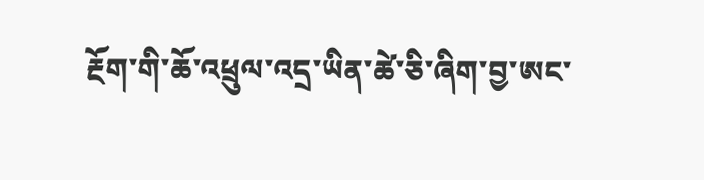རྔོག་གི་ཆོ་འཕྲུལ་འདྲ་ཡིན་ཚེ་ཅི་ཞིག་བྱ་ཨང་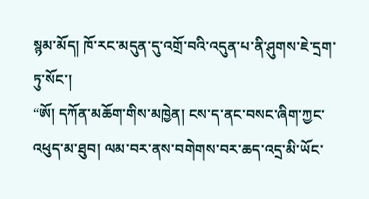སྙམ་མོད། ཁོ་རང་མདུན་དུ་འགྲོ་བའི་འདུན་པ་ནི་ཤུགས་ཇེ་དྲག་ཏུ་སོང་།
“ཨོ། དཀོན་མཆོག་གིས་མཁྱེན། ངས་ད་ནང་བསང་ཞིག་ཀྱང་འཕུད་མ་ཐུབ། ལམ་བར་ནས་བགེགས་བར་ཆད་འདྲ་མི་ཡོང་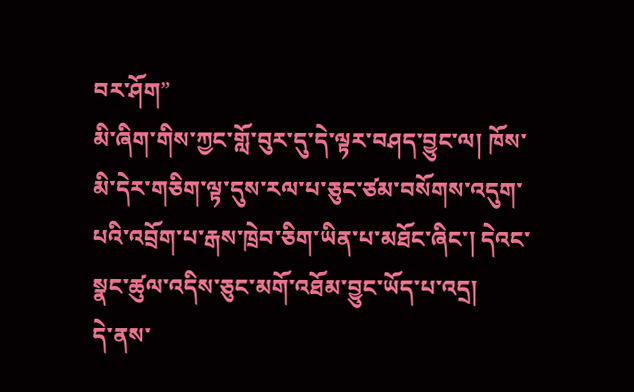བར་ཤོག”
མི་ཞིག་གིས་ཀྱང་གློ་བུར་དུ་དེ་ལྟར་བཤད་བྱུང་ལ། ཁོས་མི་དེར་གཅིག་ལྟ་དུས་རལ་པ་ཅུང་ཙམ་བསོགས་འདུག་པའི་འབྲོག་པ་རྒས་ཁྲེབ་ཅིག་ཡིན་པ་མཐོང་ཞིང་། དེའང་སྣང་ཚུལ་འདིས་ཅུང་མགོ་འཐོམ་བྱུང་ཡོད་པ་འདྲ།
དེ་ནས་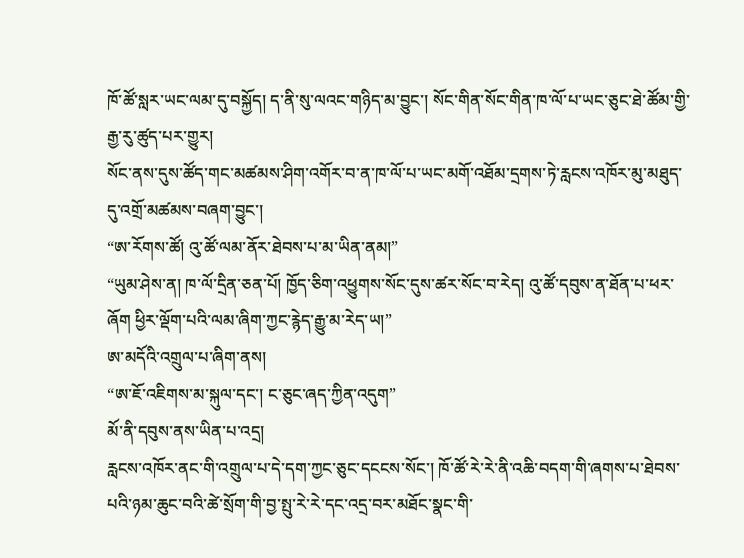ཁོ་ཚོ་སླར་ཡང་ལམ་དུ་བསྐྱོད། ད་ནི་སུ་ལའང་གཉིད་མ་བྱུང་། སོང་གིན་སོང་གིན་ཁ་ལོ་པ་ཡང་ཅུང་ཐེ་ཚོམ་གྱི་རྒྱ་རུ་ཚུད་པར་གྱུར།
སོང་ནས་དུས་ཚོད་གང་མཚམས་ཤིག་འགོར་བ་ན་ཁ་ལོ་པ་ཡང་མགོ་འཐོམ་དྲགས་ཏེ་རླངས་འཁོར་མུ་མཐུད་དུ་འགྲོ་མཚམས་བཞག་བྱུང་།
“ཨ་རོགས་ཚོ། འུ་ཚོ་ལམ་ནོར་ཐེབས་པ་མ་ཡིན་ནམ།”
“ཡུམ་ཤེས་ན། ཁ་ལོ་དྲིན་ཅན་པོ། ཁྱོད་ཅིག་འཕྱུགས་སོང་དུས་ཚར་སོང་བ་རེད། འུ་ཚོ་དབུས་ན་ཐོན་པ་ཕར་ཞོག ཕྱིར་ལྡོག་པའི་ལམ་ཞིག་ཀྱང་རྙེད་རྒྱུ་མ་རེད་ཡ།”
ཨ་མདོའི་འགྲུལ་པ་ཞིག་ནས།
“ཨ་ཇོ་འཇིགས་མ་སྐུལ་དང་། ང་ཅུང་ཞད་ཀྱིན་འདུག”
མོ་ནི་དབུས་ནས་ཡིན་པ་འདྲ།
རླངས་འཁོར་ནང་གི་འགྲུལ་པ་དེ་དག་ཀྱང་ཅུང་དངངས་སོང་། ཁོ་ཚོ་རེ་རེ་ནི་འཆི་བདག་གི་ཞགས་པ་ཐེབས་པའི་ཉམ་ཆུང་བའི་ཚེ་སྲོག་གི་བྱ་སྤུ་རེ་རེ་དང་འདྲ་བར་མཐོང་སྣང་གི་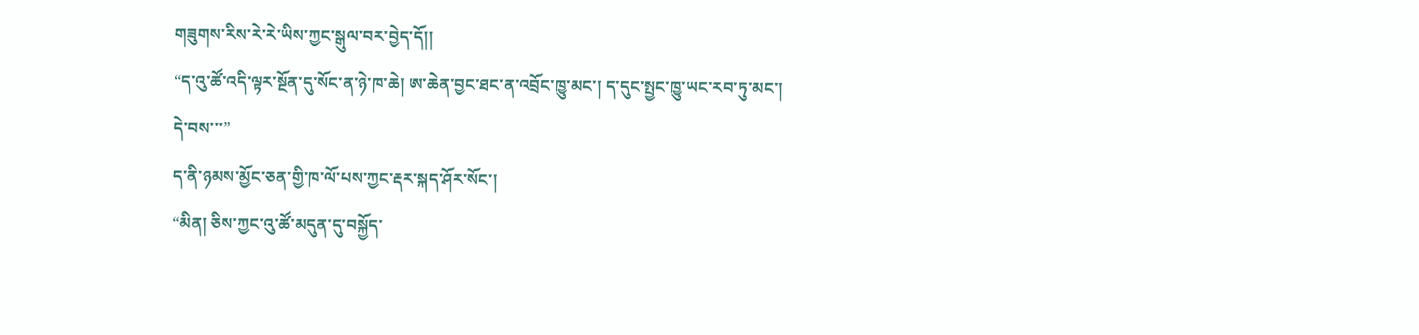གཟུགས་རིས་རེ་རེ་ཡིས་ཀྱང་སྒུལ་བར་བྱེད་དོ།།
“ད་འུ་ཚོ་འདི་ལྟར་སྔོན་དུ་སོང་ན་ཉེ་ཁ་ཆེ། ཨ་ཆེན་བྱང་ཐང་ན་འབྲོང་ཁྱུ་མང་། ད་དུང་སྤྱང་ཁྱུ་ཡང་རབ་ཏུ་མང་། དེ་བས་་་”
ད་ནི་ཉམས་མྱོང་ཅན་གྱི་ཁ་ལོ་པས་ཀྱང་རྡར་སྐད་ཤོར་སོང་།
“མིན། ཅིས་ཀྱང་འུ་ཚོ་མདུན་དུ་བསྐྱོད་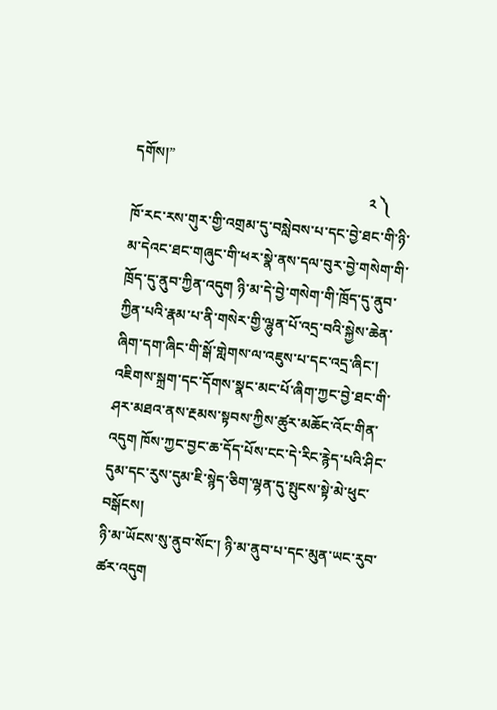དགོས།”
                                                                 ༢ ༽
ཁོ་རང་རས་གུར་གྱི་འགྲམ་དུ་བསླེབས་པ་དང་བྱེ་ཐང་གི་ཉི་མ་དེའང་ཐང་གཞུང་གི་ཕར་སྣེ་ནས་དལ་བུར་བྱེ་གསེག་གི་ཁྲོད་དུ་ནུབ་ཀྱིན་འདུག ཉི་མ་དེ་བྱེ་གསེག་གི་ཁྲོད་དུ་ནུབ་ཀྱིན་པའི་རྣམ་པ་ནི་གསེར་གྱི་ལྷུན་པོ་འདྲ་བའི་སྐྱེས་ཆེན་ཞིག་དག་ཞིང་གི་སྒོ་གླེགས་ལ་འཇུས་པ་དང་འདྲ་ཞིང་། འཇིགས་སྐྲག་དང་དོགས་སྣང་མང་པོ་ཞིག་ཀྱང་བྱེ་ཐང་གི་ཤར་མཐའ་ནས་རྔམས་སྟབས་ཀྱིས་ཚུར་མཆོང་འོང་གིན་འདུག ཁོས་ཀྱང་བྱང་ཆ་དོད་པོས་ངང་དེ་རིང་རྙེད་པའི་ཤིང་དུམ་དང་རུས་དུམ་ཇི་སྙེད་ཅིག་ལྷན་དུ་སྤུངས་སྟེ་མེ་ཕུང་བསྒོངས།
ཉི་མ་ཡོངས་སུ་ནུབ་སོང་། ཉི་མ་ནུབ་པ་དང་མུན་ཡང་རུབ་ཚར་འདུག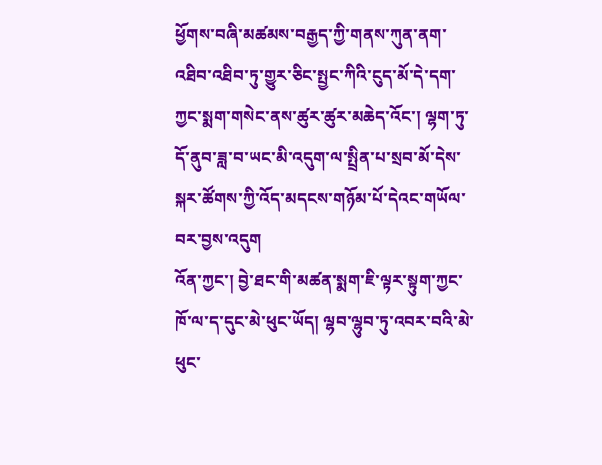ཕྱོགས་བཞི་མཚམས་བརྒྱད་ཀྱི་གནས་ཀུན་ནག་འཐིབ་འཐིབ་ཏུ་གྱུར་ཅིང་སྤྱང་ཀིའི་ངུད་མོ་དེ་དག་ཀྱང་སྨག་གསེང་ནས་ཚུར་ཚུར་མཆེད་འོང་། ལྷག་ཏུ་དོ་ནུབ་ཟླ་བ་ཡང་མི་འདུག་ལ་སྤྲིན་པ་སྲབ་མོ་དེས་སྐར་ཚོགས་ཀྱི་འོད་མདངས་གཉོམ་པོ་དེའང་གཡོལ་བར་བྱས་འདུག
འོན་ཀྱང་། བྱེ་ཐང་གི་མཚན་སྨག་ཇི་ལྟར་སྟུག་ཀྱང་ཁོ་ལ་ད་དུང་མེ་ཕུང་ཡོད། ལྷབ་ལྷུབ་ཏུ་འབར་བའི་མེ་ཕུང་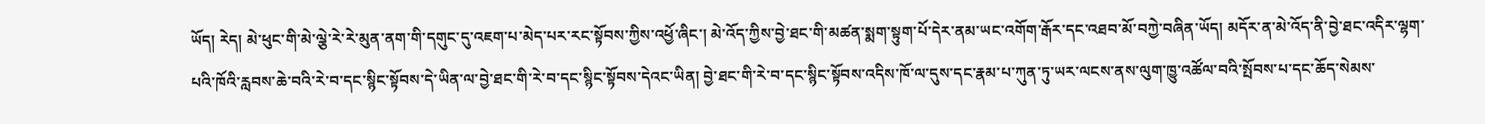ཡོད། རེད། མེ་ཕུང་གི་མེ་ལྕེ་རེ་རེ་མུན་ནག་གི་དགུང་དུ་འཇག་པ་མེད་པར་རང་སྟོབས་ཀྱིས་འཕྱོ་ཞིང་། མེ་འོད་ཀྱིས་བྱེ་ཐང་གི་མཚན་སྨག་སྟུག་པོ་དེར་ནམ་ཡང་འགོག་རྒོར་དང་འཐབ་མོ་བཀྱེ་བཞིན་ཡོད། མདོར་ན་མེ་འོད་ནི་བྱེ་ཐང་འདིར་ལྷག་པའི་ཁོའི་རླབས་ཆེ་བའི་རེ་བ་དང་སྙིང་སྟོབས་དེ་ཡིན་ལ་བྱེ་ཐང་གི་རེ་བ་དང་སྙིང་སྟོབས་དེའང་ཡིན། བྱེ་ཐང་གི་རེ་བ་དང་སྙིང་སྟོབས་འདིས་ཁོ་ལ་དུས་དང་རྣམ་པ་ཀུན་ཏུ་ཡར་ལངས་ནས་ལུག་ཁྱུ་འཚོལ་བའི་སྤོབས་པ་དང་ཆོད་སེམས་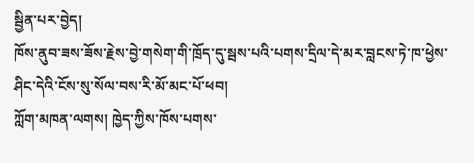སྦྱིན་པར་བྱེད།
ཁོས་ནུབ་ཟས་ཟོས་རྗེས་བྱེ་གསེག་གི་ཁྲོད་དུ་སྦས་པའི་པགས་དྲིལ་དེ་མར་བླངས་ཏེ་ཁ་ཕྱེས་ཤིང་དེའི་ངོས་སུ་སོལ་བས་རི་མོ་མང་པོ་ཕབ།
ཀློག་མཁན་ལགས། ཁྱེད་ཀྱིས་ཁོས་པགས་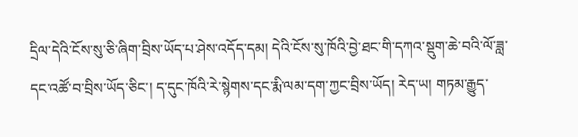དྲིལ་དེའི་ངོས་སུ་ཅི་ཞིག་བྲིས་ཡོད་པ་ཤེས་འདོད་དམ། དེའི་ངོས་སུ་ཁོའི་བྱེ་ཐང་གི་དཀའ་སྡུག་ཆེ་བའི་ལོ་ཟླ་དང་འཚོ་བ་བྲིས་ཡོད་ཅིང་། ད་དུང་ཁོའི་རེ་སྙེགས་དང་རྨི་ལམ་དག་ཀྱང་བྲིས་ཡོད། རེད་ཡ། གཏམ་རྒྱུད་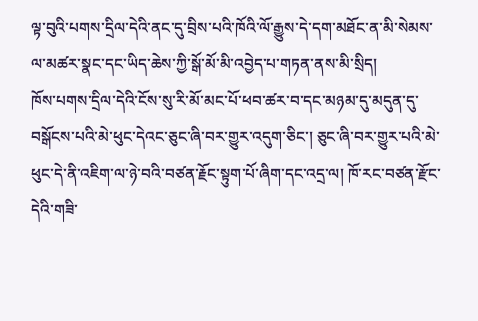ལྟ་བུའི་པགས་དྲིལ་དེའི་ནང་དུ་བྲིས་པའི་ཁོའི་ལོ་རྒྱུས་དེ་དག་མཐོང་ན་མི་སེམས་ལ་མཚར་སྣང་དང་ཡིད་ཆེས་ཀྱི་སྒོ་མོ་མི་འབྱེད་པ་གཏན་ནས་མི་སྲིད།
ཁོས་པགས་དྲིལ་དེའི་ངོས་སུ་རི་མོ་མང་པོ་ཕབ་ཚར་བ་དང་མཉམ་དུ་མདུན་དུ་བསྒོངས་པའི་མེ་ཕུང་དེའང་ཅུང་ཞི་བར་གྱུར་འདུག་ཅིང་། ཅུང་ཞི་བར་གྱུར་པའི་མེ་ཕུང་དེ་ནི་འཇིག་ལ་ཉེ་བའི་བཙན་རྗོང་སྟུག་པོ་ཞིག་དང་འདྲ་ལ། ཁོ་རང་བཙན་རྫོང་དེའི་གཟི་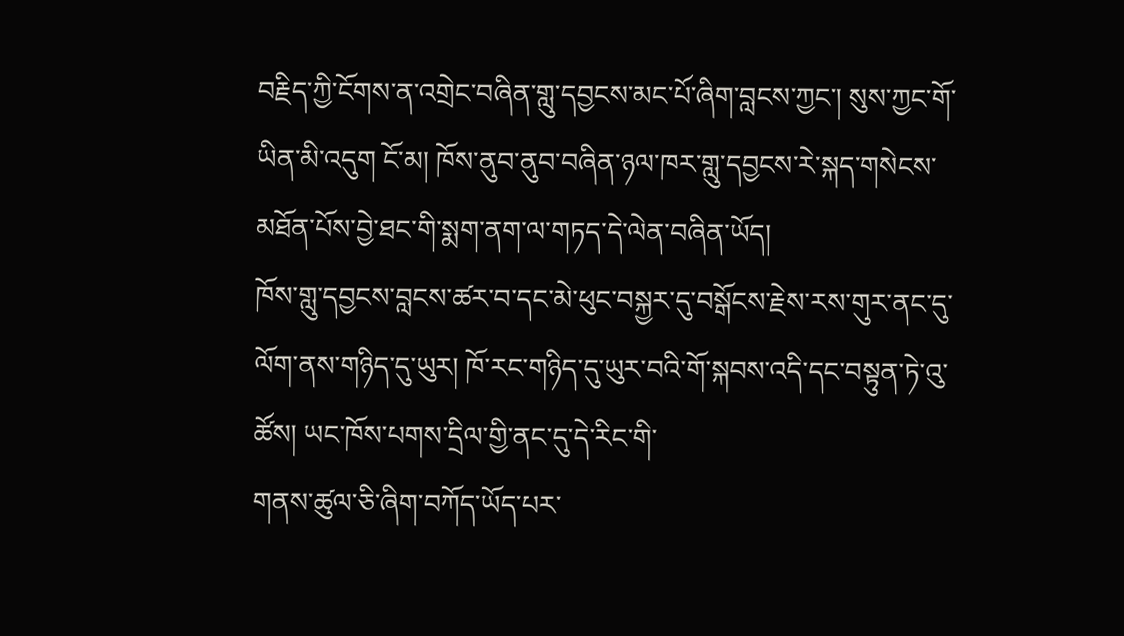བརྗིད་ཀྱི་ངོགས་ན་འགྲེང་བཞིན་གླུ་དབྱངས་མང་པོ་ཞིག་བླངས་ཀྱང་། སུས་ཀྱང་གོ་ཡིན་མི་འདུག ངོ་མ། ཁོས་ནུབ་ནུབ་བཞིན་ཉལ་ཁར་གླུ་དབྱངས་རེ་སྐད་གསེངས་མཐོན་པོས་བྱེ་ཐང་གི་སྨག་ནག་ལ་གཏད་དེ་ལེན་བཞིན་ཡོད།
ཁོས་གླུ་དབྱངས་བླངས་ཚར་བ་དང་མེ་ཕུང་བསྐྱར་དུ་བསྒོངས་རྗེས་རས་གུར་ནང་དུ་ལོག་ནས་གཉིད་དུ་ཡུར། ཁོ་རང་གཉིད་དུ་ཡུར་བའི་གོ་སྐབས་འདི་དང་བསྟུན་ཏེ་འུ་ཚོས། ཡང་ཁོས་པགས་དྲིལ་གྱི་ནང་དུ་དེ་རིང་གི་
གནས་ཚུལ་ཅི་ཞིག་བཀོད་ཡོད་པར་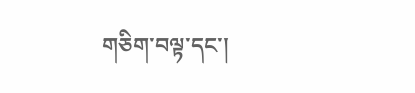གཅིག་བལྟ་དང་།